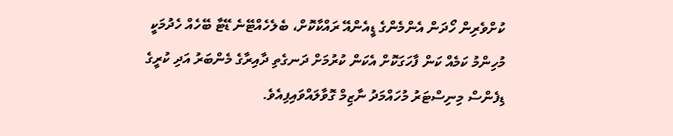ކުށްވެރިން ހޯދަން އެންމެންގެ ޑީއެންއޭ ރައްކާކޮށް، ބެލެހެއްޓޭނެ ޑޭޓާ ބޭހެއް ހެދުމަކީ މުހިންމު ކަމެއް ކަން ފާހަގަކޮށް އެކަން ކުރުމަށް ދަނގެތި ދާއިރާގެ މެންބަރު އަދި ކުރީގެ ޑިފެންސް މިނިސްޓަރު މުހައްމަދު ނާޒިމް ގޮވާލައްވައިފިއެވެ.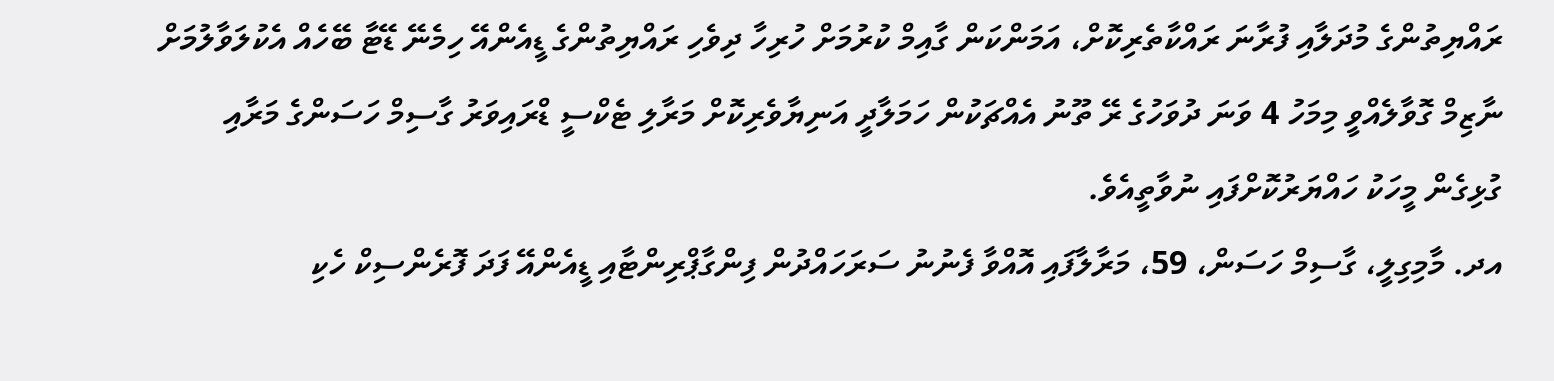ރައްޔިތުންގެ މުދަލާއި ފުރާނަ ރައްކާތެރިކޮށް، އަމަންކަން ގާއިމް ކުރުމަށް ހުރިހާ ދިވެހި ރައްޔިތުންގެ ޑީއެންއޭ ހިމެނޭ ޑޭޓާ ބޭހެއް އެކުލަވާލުމަށް ނާޒިމް ގޮވާލެއްވީ މިމަހު 4 ވަނަ ދުވަހުގެ ރޭ ތޫނު އެއްޗަކުން ހަމަލާދީ އަނިޔާވެރިކޮށް މަރާލި ޓެކްސީ ޑްރައިވަރު ގާސިމް ހަސަންގެ މަރާއި ގުޅިގެން މީހަކު ހައްޔަރުކޮށްފައި ނުވާތީއެވެ.
އދ. މާމިގިލީ، ގާސިމް ހަސަން، 59، މަރާލާފައި އޮއްވާ ފެނުނު ސަރަހައްދުން ފިންގާޕްރިންޓާއި ޑީއެންއޭ ފަދަ ފޮރެންސިކް ހެކި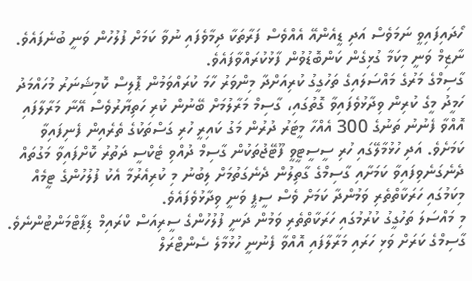ހޯދައިފައިވީ ނަމަވެސް އަދި ޑީއެންއޭ އެއްވެސް ފަރާތަކާ ދިމާވެފައި ނުވާ ކަމަށް ފުލުހުން ވަނީ ބުނެފައެވެ. ނާޒިމް ވަނީ މިކަމާ ގުޅިގެން ކަންބޮޑުވުން ފާޅުކުރައްވާފައެވެ.
ގާސިމްގެ މަރުގެ މައްސަލައިގެ ތަހުގީގު ކުރިއަށްދާ މިންވަރު ހާމަ ކުރައްވަމުން ޕޮލިސް ކޮމިޝަނަރު މުހައްމަދު ހަމީދު މީގެ ކުރިން ވިދާޅުވެފައިވާ ގޮތުގައި، ގާސިމް މަރާލުމަށް ބޭނުން ކުރި ހަތިޔާރުވެސް އޭނާ މަރާލާފައި އޮއްވާ ފެނުނު ތަނުގެ 300 އެއްހާ މީޓަރު ދުރުން މަގު ކައިރީ ހުރި ގަސްތަކުގެ ތެރެއިން ފެނިފައިވާ ކަމަށެވެ. އަދި ހުޅުމާލޭގައި ހުރި ސީސީޓީވީ ފޫޓޭޖުތަކުން ގާސިމް ދުއްވި ޓެކްސީ ދަތުރު ކޮށްފައިވާ މަގުތައް ދެނެގަނެވިފައިވާ ކަމަށާއި ގާސިމްގެ ގާތިލުން ދެނެގަތުމަށް ލިބުނު މި ކުރިއެރުމާ އެކު ފުލުހުންގެ ޓީމެއް މިކަމުގައި ހަރަކާތްތެރި ވަމުންދާ ކަމަށް ވެސް ސީޕީ ވަނީ ވިދާޅުވެފައެވެ.
މި މައްސަލަ ތަހުގީގު ކުރުމުގައި ހަރަކާތްތެރި ވަމުން ދަނީ ފުލުހުންގެ ސީރިއަސް ކްރައިމް ޑިޕާޓްމަންޓުންނެވެ.
ގާސިމްގެ ކަރަށް ވަޅި ހަރައި މަރާލާފައި އޮއްވާ ފެނުނީ ހުޅުމާލެ ސެންޓްރަލް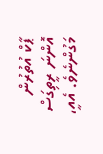ޕާކް އުތުރުން އޮންނަ ރީތިގަސް މަގުންނެވެ. އެއީ،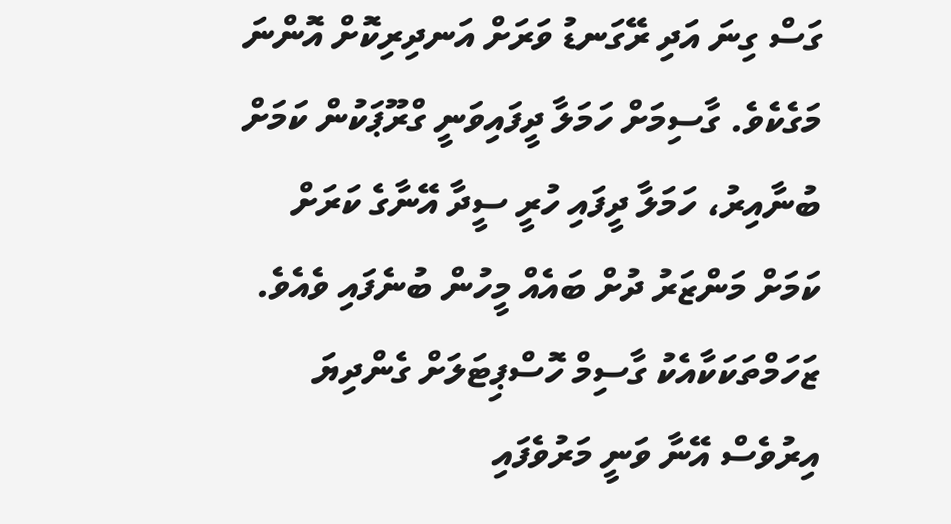ގަސް ގިނަ އަދި ރޭގަނޑު ވަރަށް އަނދިރިކޮށް އޮންނަ މަގެކެވެ. ގާސިމަށް ހަމަލާ ދީފައިވަނީ ގްރޫޕަކުން ކަމަށް ބުނާއިރު، ހަމަލާ ދީފައި ހުރީ ސީދާ އޭނާގެ ކަރަށް ކަމަށް މަންޒަރު ދުށް ބައެއް މީހުން ބުނެފައި ވެއެވެ. ޒަހަމްތަކަކާއެކު ގާސިމް ހޮސްޕިޓަލަށް ގެންދިޔަ އިރުވެސް އޭނާ ވަނީ މަރުވެފައި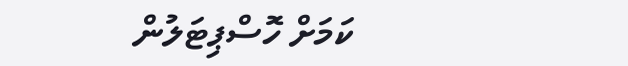ކަމަށް ހޮސްޕިޓަލުން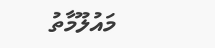މައުލޫމާތު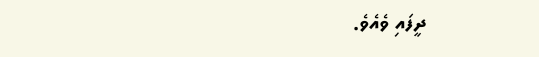ދީފައި ވެއެވެ.